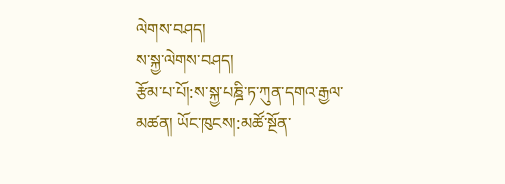ལེགས་བཤད།
ས་སྐྱ་ལེགས་བཤད།
རྩོམ་པ་པོ།:ས་སྐྱ་པཎྜི་ཏ་ཀུན་དགའ་རྒྱལ་མཚན། ཡོང་ཁུངས།:མཚོ་སྔོན་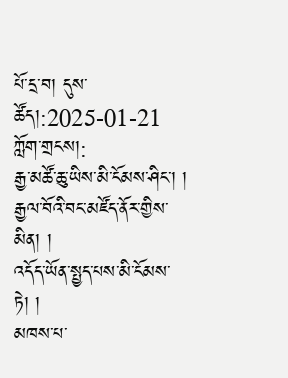པོ་དྲ་བ། དུས་ཚོད།:2025-01-21 ཀློག་གྲངས།:
རྒྱ་མཚོ་ཆུ་ཡིས་མི་ངོམས་ཤིང་། །
རྒྱལ་བོའི་བང་མཛོད་ནོར་གྱིས་མིན། །
འདོད་ཡོན་སྤྱད་པས་མི་ངོམས་ཏེ། །
མཁས་པ་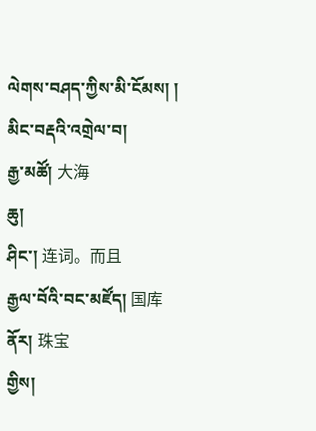ལེགས་བཤད་ཀྱིས་མི་ངོམས། །
མིང་བརྡའི་འགྲེལ་བ།
རྒྱ་མཚོ། 大海
ཆུ།
ཤིང་། 连词。而且
རྒྱལ་བོའི་བང་མཛོད། 国库
ནོར། 珠宝
གྱིས།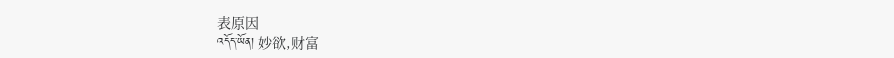表原因
འདོད་ཡོན། 妙欲,财富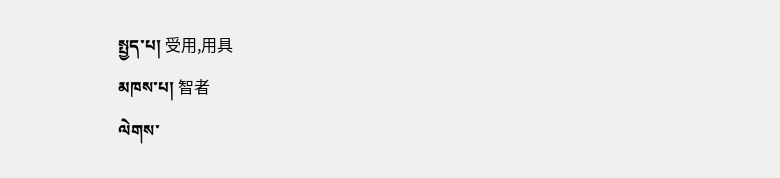སྤྱད་པ། 受用,用具
མཁས་པ། 智者
ལེགས་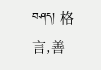བཤད། 格言,善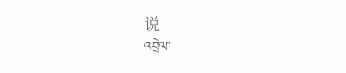说
འབྲེལ་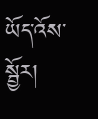ཡོད་འོས་སྦྱོར།